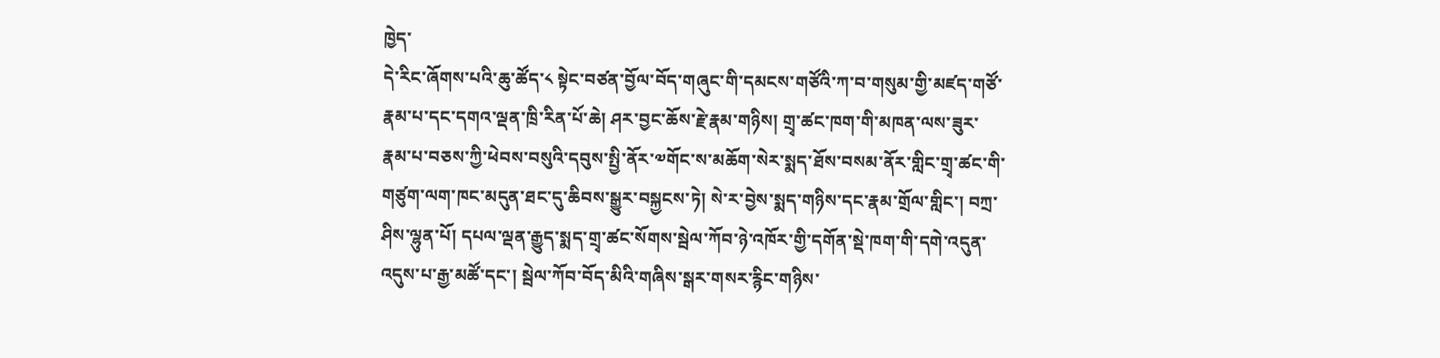ཁྱེད་
དེ་རིང་ཞོགས་པའི་ཆུ་ཚོད་༨ སྟེང་བཙན་བྱོལ་བོད་གཞུང་གི་དམངས་གཙོའི་ཀ་བ་གསུམ་གྱི་མཛད་གཙོ་རྣམ་པ་དང་དགའ་ལྡན་ཁྲི་རིན་པོ་ཆེ། ཤར་བྱང་ཆོས་རྗེ་རྣམ་གཉིས། གྲྭ་ཚང་ཁག་གི་མཁན་ལས་ཟུར་རྣམ་པ་བཅས་ཀྱི་ཕེབས་བསུའི་དབུས་སྤྱི་ནོར་༧གོང་ས་མཆོག་སེར་སྨད་ཐོས་བསམ་ནོར་གླིང་གྲྭ་ཚང་གི་གཙུག་ལག་ཁང་མདུན་ཐང་དུ་ཆིབས་སྒྱུར་བསྐྱངས་ཏེ། སེ་ར་བྱེས་སྨད་གཉིས་དང་རྣམ་གྲོལ་གླིང་། བཀྲ་ཤིས་ལྷུན་པོ། དཔལ་ལྡན་རྒྱུད་སྨད་གྲྭ་ཚང་སོགས་སྦེལ་ཀོབ་ཉེ་འཁོར་གྱི་དགོན་སྡེ་ཁག་གི་དགེ་འདུན་འདུས་པ་རྒྱ་མཚོ་དང་། སྦེལ་ཀོབ་བོད་མིའི་གཞིས་སྒར་གསར་རྙིང་གཉིས་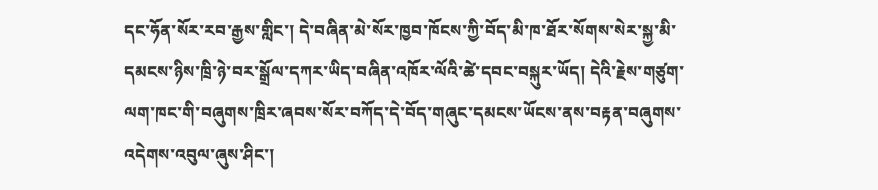དང་ཧོན་སོར་རབ་རྒྱས་གླིང་། དེ་བཞིན་མེ་སོར་ཁྱབ་ཁོངས་ཀྱི་བོད་མི་ཁ་ཐོར་སོགས་སེར་སྐྱ་མི་དམངས་ཉིས་ཁྲི་ཉེ་བར་སྒྲོལ་དཀར་ཡིད་བཞིན་འཁོར་ལོའི་ཚེ་དབང་བསྐུར་ཡོད། དེའི་རྗེས་གཙུག་ལག་ཁང་གི་བཞུགས་ཁྲིར་ཞབས་སོར་བཀོད་དེ་བོད་གཞུང་དམངས་ཡོངས་ནས་བརྟན་བཞུགས་འདེགས་འབུལ་ཞུས་ཤིང་།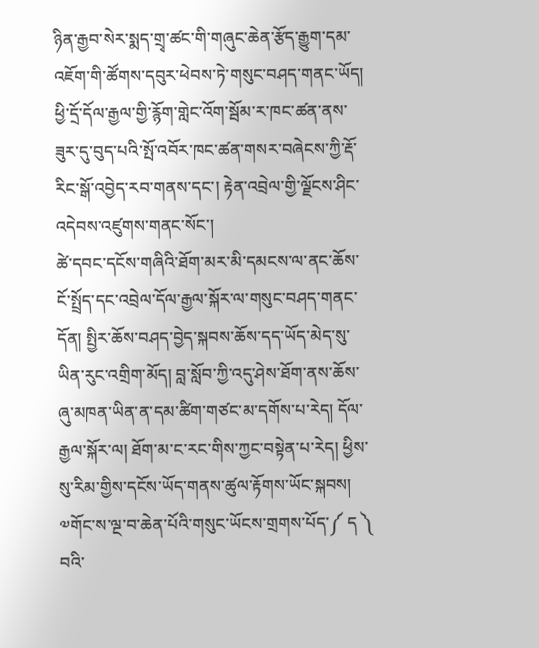ཉིན་རྒྱབ་སེར་སྨད་གྲྭ་ཚང་གི་གཞུང་ཆེན་རྩོད་རྒྱུག་དམ་འཇོག་གི་ཚོགས་དབུར་ཕེབས་ཏེ་གསུང་བཤད་གནང་ཡོད། ཕྱི་དྲོ་དོལ་རྒྱལ་གྱི་རྙོག་གླེང་འོག་སྦོམ་ར་ཁང་ཚན་ནས་ཟུར་དུ་བུད་པའི་སྤོ་འབོར་ཁང་ཚན་གསར་བཞེངས་ཀྱི་རྡོ་རིང་སྒོ་འབྱེད་རབ་གནས་དང་། རྟེན་འབྲེལ་གྱི་ལྗོངས་ཤིང་འདེབས་འཛུགས་གནང་སོང་།
ཚེ་དབང་དངོས་གཞིའི་ཐོག་མར་མི་དམངས་ལ་ནང་ཆོས་ངོ་སྤྲོད་དང་འབྲེལ་དོལ་རྒྱལ་སྐོར་ལ་གསུང་བཤད་གནང་དོན། སྤྱིར་ཆོས་བཤད་བྱེད་སྐབས་ཆོས་དད་ཡོད་མེད་སུ་ཡིན་རུང་འགྲིག་མོད། བླ་སློབ་ཀྱི་འདུ་ཤེས་ཐོག་ནས་ཆོས་ཞུ་མཁན་ཡིན་ན་དམ་ཚིག་གཙང་མ་དགོས་པ་རེད། དོལ་རྒྱལ་སྐོར་ལ། ཐོག་མ་ང་རང་གིས་ཀྱང་བསྟེན་པ་རེད། ཕྱིས་སུ་རིམ་གྱིས་དངོས་ཡོད་གནས་ཚུལ་རྟོགས་ཡོང་སྐབས། ༧གོང་ས་ལྔ་བ་ཆེན་པོའི་གསུང་ཡོངས་གྲགས་པོད་༼ ད ༽ བའི་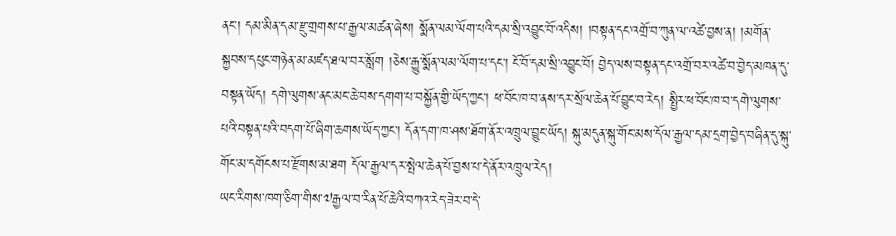ནང་། དམ་མིན་དམ་རྫུ་གྲགས་པ་རྒྱལ་མཚན་ཞེས། སྨོན་ལམ་ལོག་པའི་དམ་སྲི་འབྱུང་བོ་འདིས། །བསྟན་དང་འགྲོ་བ་ཀུན་ལ་འཚེ་བྱས་ན། །མགོན་སྐྱབས་དཔུང་གཉེན་མ་མཛད་ཐལ་བར་སློག །ཅེས་རྒྱུ་སྨོན་ལམ་ལོག་པ་དང་། ངོ་བོ་དམ་སྲི་འབྱུང་བོ། བྱེད་ལས་བསྟན་དང་འགྲོ་བར་འཚེ་བ་བྱེད་མཁན་དུ་བསྟན་ཡོད། དགེ་ལུགས་ནང་མང་ཆེ་བས་དགག་པ་བསྐྱོན་གྱི་ཡོད་ཀྱང་། ཕ་བོང་ཁ་བ་ནས་དར་སྲོལ་ཆེན་པོ་བྱུང་བ་རེད། སྤྱིར་ཕ་བོང་ཁ་བ་དགེ་ལུགས་པའི་བསྟན་པའི་བདག་པོ་ཞིག་ཆགས་ཡོད་ཀྱང་། དོན་དག་ཁ་ཤས་ཐོག་ནོར་འཁྲུལ་བྱུང་ཡོད། སྐུ་མདུན་སྐུ་གོང་མས་དོལ་རྒྱལ་དམ་དྲག་བྱེད་བཞིན་དུ་སྐུ་གོང་མ་དགོངས་པ་རྫོགས་མ་ཐག དོལ་རྒྱལ་དར་སྤེལ་ཆེན་པོ་བྱས་པ་དེ་ནོར་འཁྲུལ་རེད།
ཡང་རིགས་ཁག་ཅིག་གིས་༧རྒྱལ་བ་རིན་པོ་ཆེའི་བཀའ་རེད་ཟེར་བ་དེ་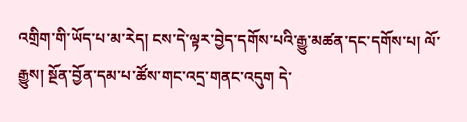འགྲིག་གི་ཡོད་པ་མ་རེད། ངས་དེ་ལྟར་བྱེད་དགོས་པའི་རྒྱུ་མཚན་དང་དགོས་པ། ལོ་རྒྱུས། སྔོན་བྱོན་དམ་པ་ཚོས་གང་འདྲ་གནང་འདུག དེ་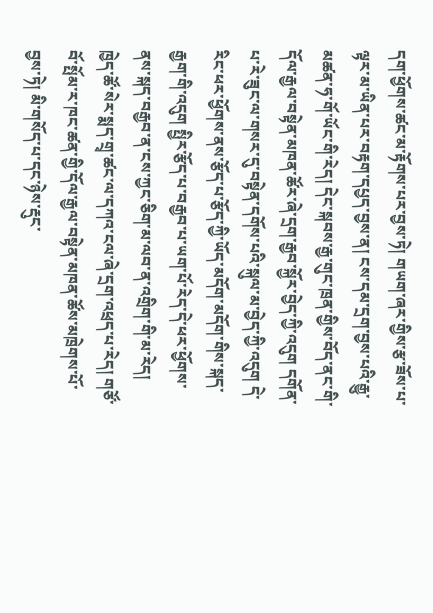དག་ཕྱོགས་ཚང་མ་རྟོགས་པར་བྱས་ཏེ། གཡག་ཞར་གྱིས་རྩ་ཟོས་པ་ལྟར་མ་ཡིན་པར་བརྟག་དཔྱད་བྱས་ན། ངས་དམ་དྲག་བྱས་པའི་རྒྱུ་མཚན་ཧ་གོ་ཡོང་གི་རེད། དེང་སྐབས་རྒྱ་གུང་ཁྲན་གྱིས་བོད་ནང་གི་དོལ་རྒྱལ་བསྟེན་མཁན་ཚོར་ཞེ་དྲག་རྒྱབ་སྐྱོར་བྱེད་ཀྱི་འདུག དགོན་པ་རེ་ཟུང་ལ་གསར་དུ་བསྟེན་དགོས་པའི་སྐུལ་མ་བྱེད་ཀྱི་འདུག དེ་རིང་ཕར་ཕྱོགས་ནས་རྩོད་པ་རྩོད་ཀྱི་ཡོད་མདོག་མདོག་གིས་སྐད་རྒྱག་གི་འདུག སྤྱིར་རྩོད་པ་བརྒྱབ་པ་ཡག་པོ་རེད་དེ་ཕར་ཕྱོགས་ནས་སྐད་བརྒྱབ་ན་ངས་ཀྱང་ཅིག་མ་ལབ་ན་འགྲིག་གི་མ་རེད། ཁྱེད་ཚོ་སེར་སྨད་གྲྭ་ཚང་ལ་དཀའ་ངལ་ཞེ་དྲག་འཕྲད་པ་རེད། གཙོ་བོ་སྤོམ་ར་ཁང་ཚན་གྱི་དོལ་རྒྱལ་བསྟེན་མཁན་ཚོས་མཁྲེགས་པོ་བྱས་ཏེ། མི་གསོད་པ་དང་ཉེས་རྡུང་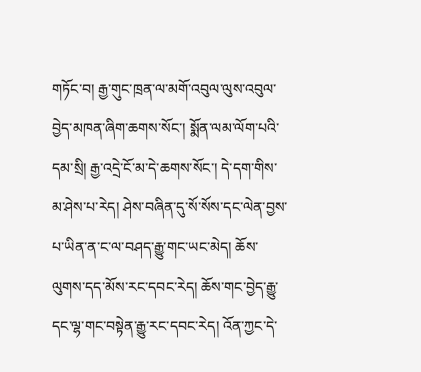གཏོང་བ། རྒྱ་གུང་ཁྲན་ལ་མགོ་འབུལ་ལུས་འབུལ་བྱེད་མཁན་ཞིག་ཆགས་སོང་། སྨོན་ལམ་ལོག་པའི་དམ་སྲི། རྒྱ་འདྲེ་ངོ་མ་དེ་ཆགས་སོང་། དེ་དག་གིས་མ་ཤེས་པ་རེད། ཤེས་བཞིན་དུ་སོ་སོས་དང་ལེན་བྱས་པ་ཡིན་ན་ང་ལ་བཤད་རྒྱུ་གང་ཡང་མེད། ཆོས་ལུགས་དད་མོས་རང་དབང་རེད། ཆོས་གང་བྱེད་རྒྱུ་དང་ལྷ་གང་བསྟེན་རྒྱུ་རང་དབང་རེད། འོན་ཀྱང་དེ་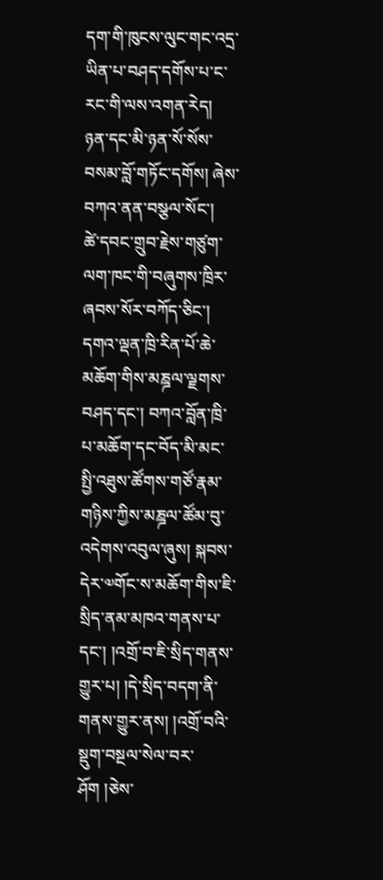དག་གི་ཁུངས་ལུང་གང་འདྲ་ཡིན་པ་བཤད་དགོས་པ་ང་རང་གི་ལས་འགན་རེད། ཉན་དང་མི་ཉན་སོ་སོས་བསམ་བློ་གཏོང་དགོས། ཞེས་བཀའ་ནན་བསྩལ་སོང་།
ཚེ་དབང་གྲུབ་རྗེས་གཙུག་ལག་ཁང་གི་བཞུགས་ཁྲིར་ཞབས་སོར་བཀོད་ཅིང་། དགའ་ལྡན་ཁྲི་རིན་པོ་ཆེ་མཆོག་གིས་མཎྜལ་ལྗགས་བཤད་དང་། བཀའ་བློན་ཁྲི་པ་མཆོག་དང་བོད་མི་མང་སྤྱི་འཐུས་ཚོགས་གཙོ་རྣམ་གཉིས་ཀྱིས་མཎྜལ་ཚོམ་བུ་འདེགས་འབུལ་ཞུས། སྐབས་དེར་༧གོང་ས་མཆོག་གིས་ཇི་སྲིད་ནམ་མཁའ་གནས་པ་དང་། །འགྲོ་བ་ཇི་སྲིད་གནས་གྱུར་པ། །དེ་སྲིད་བདག་ནི་གནས་གྱུར་ནས། །འགྲོ་བའི་སྡུག་བསྔལ་སེལ་བར་ཤོག །ཅེས་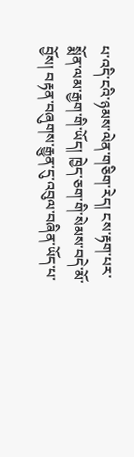པ་འདི་ངའི་ཉམས་ལེན་གཅིག་རེད། ངས་རྟག་པར་སྨོན་ལམ་རྒྱག་གི་ཡོད། ཁྱེད་ཅག་གི་སེམས་བདེ་མོ་བྱོས། བརྟན་བཞུགས་རྒྱུན་དུ་འབུལ་བཞིན་ཡོད་པ་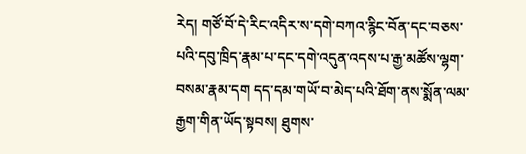རེད། གཙོ་བོ་དེ་རིང་འདིར་ས་དགེ་བཀའ་རྙིང་བོན་དང་བཅས་པའི་དབུ་ཁྲིད་རྣམ་པ་དང་དགེ་འདུན་འདས་པ་རྒྱ་མཚོས་ལྷག་བསམ་རྣམ་དག དད་དམ་གཡོ་བ་མེད་པའི་ཐོག་ནས་སྨོན་ལམ་རྒྱག་གིན་ཡོད་སྟབས། ཐུགས་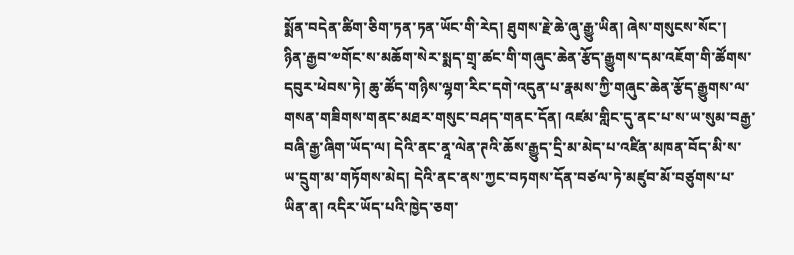སྨོན་བདེན་ཚིག་ཅིག་ཏན་ཏན་ཡོང་གི་རེད། ཐུགས་རྗེ་ཆེ་ཞུ་རྒྱུ་ཡིན། ཞེས་གསུངས་སོང་།
ཉིན་རྒྱབ་༧གོང་ས་མཆོག་སེར་སྨད་གྲྭ་ཚང་གི་གཞུང་ཆེན་རྩོད་རྒྱུགས་དམ་འཇོག་གི་ཚོགས་དབུར་ཕེབས་ཏེ། ཆུ་ཚོད་གཉིས་ལྷག་རིང་དགེ་འདུན་པ་རྣམས་ཀྱི་གཞུང་ཆེན་རྩོད་རྒྱུགས་ལ་གསན་གཟིགས་གནང་མཐར་གསུང་བཤད་གནང་དོན། འཛམ་གླིང་དུ་ནང་པ་ས་ཡ་སུམ་བརྒྱ་བཞི་རྒྱ་ཞིག་ཡོད་ལ། དེའི་ནང་ནཱ་ལེན་ཊའི་ཆོས་རྒྱུད་དྲི་མ་མེད་པ་འཛིན་མཁན་བོད་མི་ས་ཡ་དྲུག་མ་གཏོགས་མེད། དེའི་ནང་ནས་ཀྱང་བཏགས་དོན་བཙལ་ཏེ་མཛུབ་མོ་བཙུགས་པ་ཡིན་ན། འདིར་ཡོད་པའི་ཁྱེད་ཅག་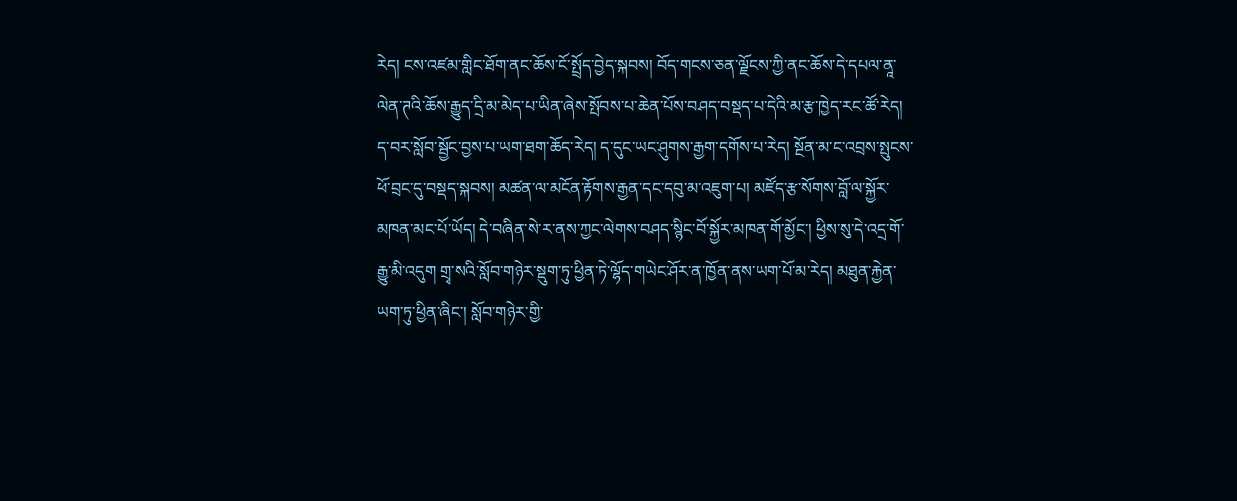རེད། ངས་འཛམ་གླིང་ཐོག་ནང་ཆོས་ངོ་སྤྲོད་བྱེད་སྐབས། བོད་གངས་ཅན་ལྗོངས་ཀྱི་ནང་ཆོས་དེ་དཔལ་ནཱ་ལེན་ཊའི་ཆོས་རྒྱུད་དྲི་མ་མེད་པ་ཡིན་ཞེས་སྤོབས་པ་ཆེན་པོས་བཤད་བསྡད་པ་དེའི་མ་རྩ་ཁྱེད་རང་ཚོ་རེད། ད་བར་སློབ་སྦྱོང་བྱས་པ་ཡག་ཐག་ཆོད་རེད། ད་དུང་ཡང་ཤུགས་རྒྱག་དགོས་པ་རེད། སྔོན་མ་ང་འབྲས་སྤུངས་ཕོ་བྲང་དུ་བསྡད་སྐབས། མཚན་ལ་མངོན་རྟོགས་རྒྱན་དང་དབུ་མ་འཇུག་པ། མཛོད་རྩ་སོགས་བློ་ལ་སྐྱོར་མཁན་མང་པོ་ཡོད། དེ་བཞིན་སེ་ར་ནས་ཀྱང་ལེགས་བཤད་སྙིང་བོ་སྐྱོར་མཁན་གོ་མྱོང་། ཕྱིས་སུ་དེ་འདྲ་གོ་རྒྱུ་མི་འདུག གྲྭ་སའི་སློབ་གཉེར་སྡུག་ཏུ་ཕྱིན་ཏེ་ལྷོད་གཡེང་ཤོར་ན་ཁྱོན་ནས་ཡག་པོ་མ་རེད། མཐུན་རྐྱེན་ཡག་ཏུ་ཕྱིན་ཞིང་། སློབ་གཉེར་གྱི་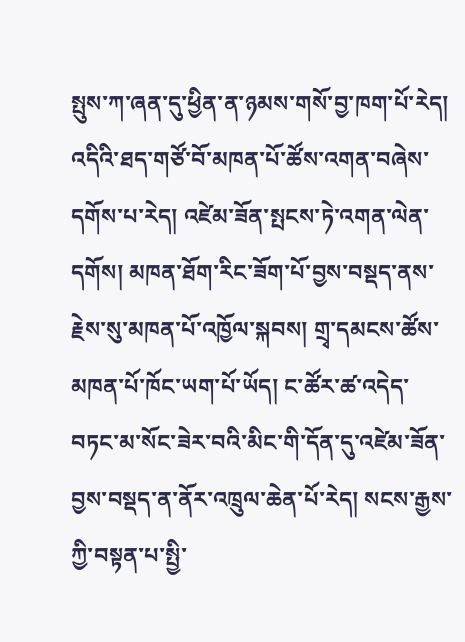སྤུས་ཀ་ཞན་དུ་ཕྱིན་ན་ཉམས་གསོ་བྱ་ཁག་པོ་རེད། འདིའི་ཐད་གཙོ་བོ་མཁན་པོ་ཚོས་འགན་བཞེས་དགོས་པ་རེད། འཛེམ་ཟོན་སྤངས་ཏེ་འགན་ལེན་དགོས། མཁན་ཐོག་རིང་ཟོག་པོ་བྱས་བསྡད་ནས་རྗེས་སུ་མཁན་པོ་འཁྱོལ་སྐབས། གྲྭ་དམངས་ཚོས་མཁན་པོ་ཁོང་ཡག་པོ་ཡོད། ང་ཚོར་ཚ་འདེད་བཏང་མ་སོང་ཟེར་བའི་མིང་གི་དོན་དུ་འཛེམ་ཟོན་བྱས་བསྡད་ན་ནོར་འཁྲུལ་ཆེན་པོ་རེད། སངས་རྒྱས་ཀྱི་བསྟན་པ་སྤྱི་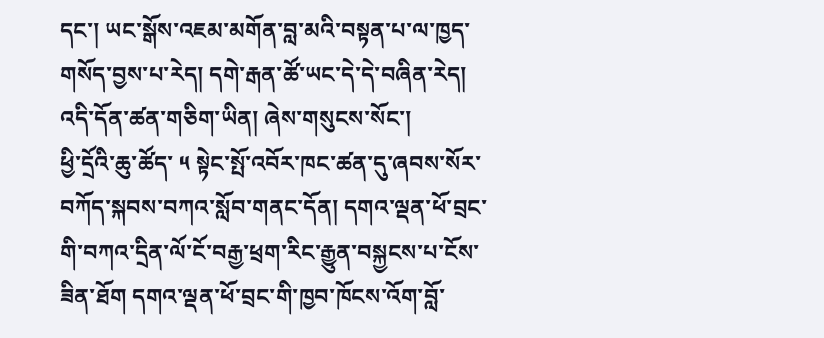དང་། ཡང་སྒོས་འཇམ་མགོན་བླ་མའི་བསྟན་པ་ལ་ཁྱད་གསོད་བྱས་པ་རེད། དགེ་རྒན་ཚོ་ཡང་དེ་དེ་བཞིན་རེད། འདི་དོན་ཚན་གཅིག་ཡིན། ཞེས་གསུངས་སོང་།
ཕྱི་དྲོའི་ཆུ་ཚོད་ ༥ སྟེང་སྤོ་འབོར་ཁང་ཚན་དུ་ཞབས་སོར་བཀོད་སྐབས་བཀའ་སློབ་གནང་དོན། དགའ་ལྡན་ཕོ་བྲང་གི་བཀའ་དྲིན་ལོ་ངོ་བརྒྱ་ཕྲག་རིང་རྒྱུན་བསྐྱངས་པ་ངོས་ཟིན་ཐོག དགའ་ལྡན་ཕོ་བྲང་གི་ཁྱབ་ཁོངས་འོག་བློ་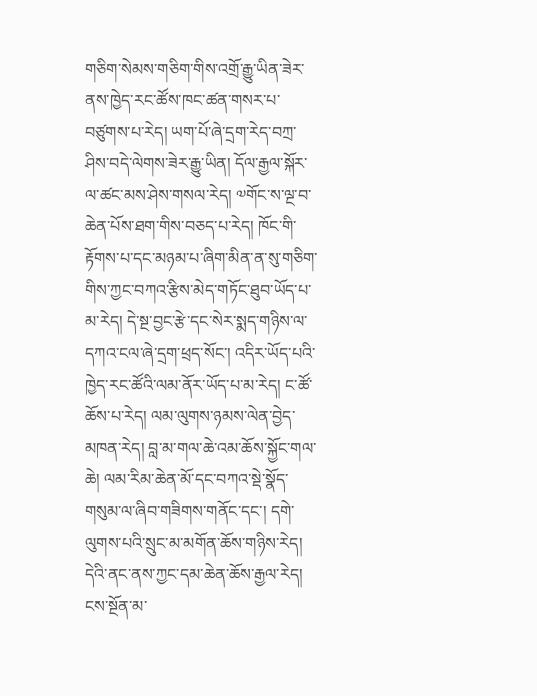གཅིག་སེམས་གཅིག་གིས་འགྲོ་རྒྱུ་ཡིན་ཟེར་ནས་ཁྱེད་རང་ཚོས་ཁང་ཚན་གསར་པ་བཙུགས་པ་རེད། ཡག་པོ་ཞེ་དྲག་རེད་བཀྲ་ཤིས་བདེ་ལེགས་ཟེར་རྒྱུ་ཡིན། དོལ་རྒྱལ་སྐོར་ལ་ཚང་མས་ཤེས་གསལ་རེད། ༧གོང་ས་ལྔ་བ་ཆེན་པོས་ཐག་གིས་བཅད་པ་རེད། ཁོང་གི་རྟོགས་པ་དང་མཉམ་པ་ཞིག་མིན་ན་སུ་གཅིག་གིས་ཀྱང་བཀའ་རྩིས་མེད་གཏོང་ཐུབ་ཡོད་པ་མ་རེད། དེ་སྔ་བྱང་རྩེ་དང་སེར་སྨད་གཉིས་ལ་དཀའ་ངལ་ཞེ་དྲག་ཕྲད་སོང་། འདིར་ཡོད་པའི་ཁྱེད་རང་ཚོའི་ལམ་ནོར་ཡོད་པ་མ་རེད། ང་ཚོ་ཆོས་པ་རེད། ལམ་ལུགས་ཉམས་ལེན་བྱེད་མཁན་རེད། བླ་མ་གལ་ཆེ་འམ་ཆོས་སྐྱོང་གལ་ཆེ། ལམ་རིམ་ཆེན་མོ་དང་བཀའ་སྡེ་སྣོད་གསུམ་ལ་ཞིབ་གཟིགས་གནོང་དང་། དགེ་ལུགས་པའི་སྲུང་མ་མགོན་ཆོས་གཉིས་རེད། དེའི་ནང་ནས་ཀྱང་དམ་ཆེན་ཆོས་རྒྱལ་རེད། ངས་སྔོན་མ་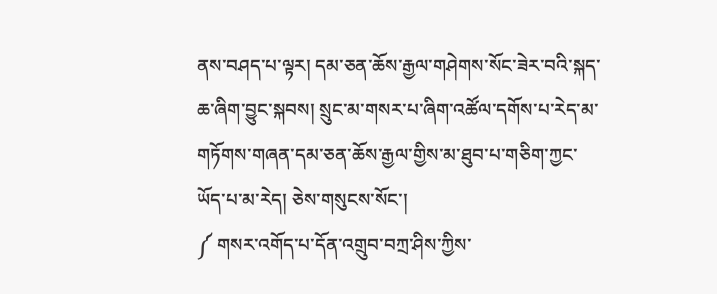ནས་བཤད་པ་ལྟར། དམ་ཅན་ཆོས་རྒྱལ་གཤེགས་སོང་ཟེར་བའི་སྐད་ཆ་ཞིག་བྱུང་སྐབས། སྲུང་མ་གསར་པ་ཞིག་འཚོལ་དགོས་པ་རེད་མ་གཏོགས་གཞན་དམ་ཅན་ཆོས་རྒྱལ་གྱིས་མ་ཐུབ་པ་གཅིག་ཀྱང་ཡོད་པ་མ་རེད། ཅེས་གསུངས་སོང་།
༼ གསར་འགོད་པ་དོན་འགྲུབ་བཀྲ་ཤིས་ཀྱིས་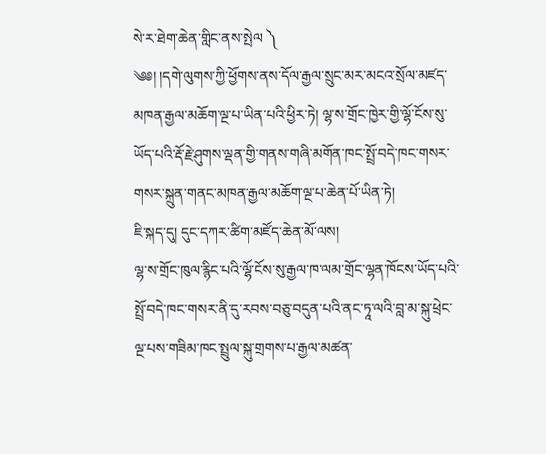སེ་ར་ཐེག་ཆེན་གླིང་ནས་སྤེལ ༽
༄༅། །དགེ་ལུགས་ཀྱི་ཕྱོགས་ནས་དོལ་རྒྱལ་སྲུང་མར་མངའ་སྲོལ་མཛད་མཁན་རྒྱལ་མཆོག་ལྔ་པ་ཡིན་པའི་ཕྱིར་ཏེ། ལྷ་ས་གྲོང་ཁྱེར་གྱི་ལྷོ་ངོས་སུ་ཡོད་པའི་རྡོ་རྗེ་ཤུགས་ལྡན་གྱི་གནས་གཞི་མགོན་ཁང་སྤྲོ་བདེ་ཁང་གསར་གསར་སྐྲུན་གནང་མཁན་རྒྱལ་མཆོག་ལྔ་པ་ཆེན་པོ་ཡིན་ཏེ།
ཇི་སྐད་དུ། དུང་དཀར་ཚིག་མཛོད་ཆེན་མོ་ལས།
ལྷ་ས་གྲོང་ཁུལ་རྙིང་པའི་ལྷོ་ངོས་སུ་རྒྱལ་ཁ་ལམ་གྲོང་ལྷན་ཁོངས་ཡོད་པའི་སྤྲོ་བདེ་ཁང་གསར་ནི་དུ་རབས་བཅུ་བདུན་པའི་ནང་ཏཱ་ལའི་བླ་མ་སྐུ་ཕྲེང་ལྔ་པས་གཟིམ་ཁང་སྤྲུལ་སྐུ་གྲགས་པ་རྒྱལ་མཚན་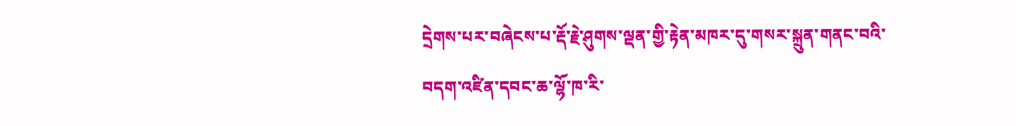དྲེགས་པར་བཞེངས་པ་རྡོ་རྗེ་ཤུགས་ལྡན་གྱི་རྟེན་མཁར་དུ་གསར་སྐྲུན་གནང་བའི་བདག་འཛིན་དབང་ཆ་ལྷོ་ཁ་རི་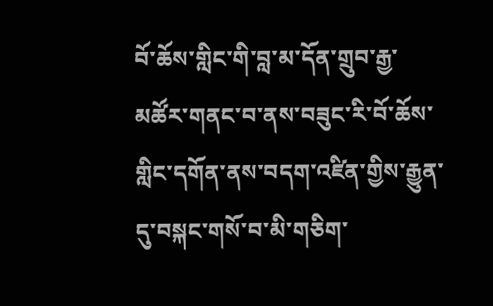བོ་ཆོས་གླིང་གི་བླ་མ་དོན་གྲུབ་རྒྱ་མཚོར་གནང་བ་ནས་བཟུང་རི་བོ་ཆོས་གླིང་དགོན་ནས་བདག་འཛིན་གྱིས་རྒྱུན་དུ་བསྐང་གསོ་བ་མི་གཅིག་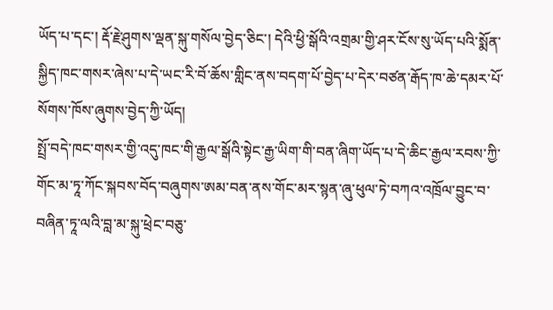ཡོད་པ་དང་། རྡོ་རྗེ་ཤུགས་ལྡན་སྐུ་གསོལ་བྱེད་ཅིང་། དེའི་ཕྱི་སྒོའི་འགྲམ་གྱི་ཤར་ངོས་སུ་ཡོད་པའི་སྨོན་སྐྱིད་ཁང་གསར་ཞེས་པ་དེ་ཡང་རི་བོ་ཆོས་གླིང་ནས་བདག་པོ་བྱེད་པ་དེར་བཙན་རྒོད་ཁ་ཆེ་དམར་པོ་སོགས་ཁོས་ཞུགས་བྱེད་ཀྱི་ཡོད།
སྤྲོ་བདེ་ཁང་གསར་གྱི་འདུ་ཁང་གི་རྒྱལ་སྒོའི་སྟེང་རྒྱ་ཡིག་གི་བན་ཞིག་ཡོད་པ་དེ་ཆིང་རྒྱལ་རབས་ཀྱི་གོང་མ་ཏཱ་ཀོང་སྐབས་བོད་བཞུགས་ཨམ་བན་ནས་གོང་མར་སྙན་ཞུ་ཕུལ་ཏེ་བཀའ་འཁྲོལ་བྱུང་བ་བཞིན་ཏཱ་ལའི་བླ་མ་སྐུ་ཕྲེང་བཅུ་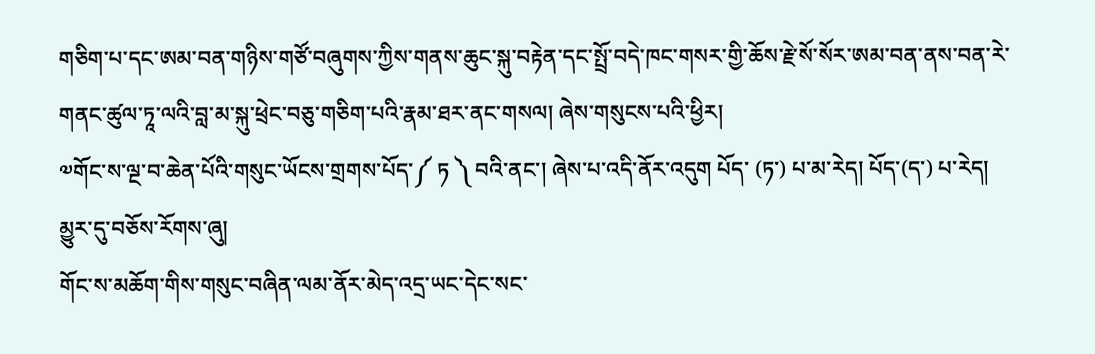གཅིག་པ་དང་ཨམ་བན་གཉིས་གཙོ་བཞུགས་ཀྱིས་གནས་ཆུང་སྐུ་བརྟེན་དང་སྤྲོ་བདེ་ཁང་གསར་གྱི་ཆོས་རྗེ་སོ་སོར་ཨམ་བན་ནས་བན་རེ་གནང་ཚུལ་ཏཱ་ལའི་བླ་མ་སྐུ་ཕྲེང་བཅུ་གཅིག་པའི་རྣམ་ཐར་ནང་གསལ། ཞེས་གསུངས་པའི་ཕྱིར།
༧གོང་ས་ལྔ་བ་ཆེན་པོའི་གསུང་ཡོངས་གྲགས་པོད་༼ ཏ ༽ བའི་ནང་། ཞེས་པ་འདི་ནོར་འདུག པོད་ (ཏ་) པ་མ་རེད། པོད་(ད་) པ་རེད། མྱུར་དུ་བཅོས་རོགས་ཞུ།
གོང་ས་མཆོག་གིས་གསུང་བཞིན་ལམ་ནོར་མེད་འདྲ་ཡང་དེང་སང་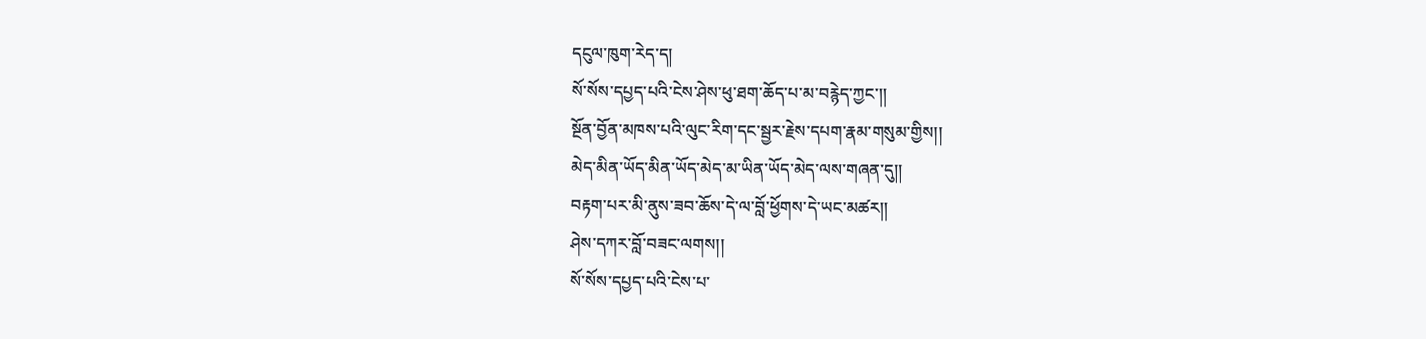དངུལ་ཁུག་རེད་ད།
སོ་སོས་དཔྱད་པའི་ངེས་ཤེས་ཕུ་ཐག་ཆོད་པ་མ་བརྙེད་ཀྱང་།།
སྔོན་བྱོན་མཁས་པའི་ལུང་རིག་དང་སྦྱར་རྗེས་དཔག་རྣམ་གསུམ་གྱིས།།
མེད་མིན་ཡོད་མིན་ཡོད་མེད་མ་ཡིན་ཡོད་མེད་ལས་གཞན་དུ།།
བརྟག་པར་མི་ནུས་ཟབ་ཆོས་དེ་ལ་བློ་ཕྱོགས་དེ་ཡང་མཚར།།
ཤེས་དཀར་བློ་བཟང་ལགས།།
སོ་སོས་དཔྱད་པའི་ངེས་པ་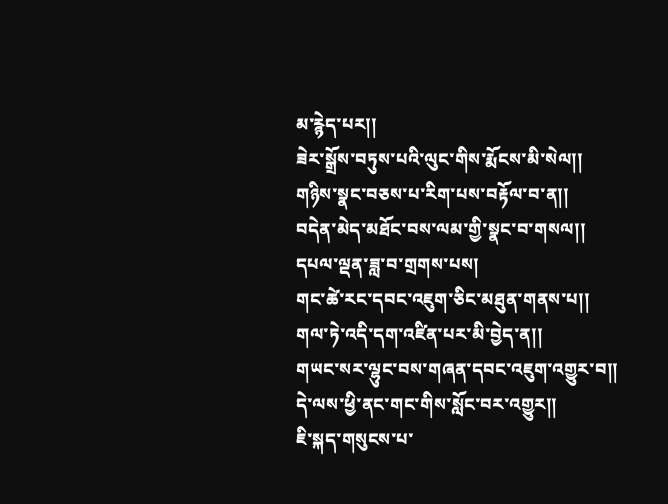མ་རྙེད་པར།།
ཟེར་སྒྲོས་བཏུས་པའི་ལུང་གིས་རྨོངས་མི་སེལ།།
གཉིས་སྣང་བཅས་པ་རིག་པས་བརྟོལ་བ་ན།།
བདེན་མེད་མཐོང་བས་ལམ་གྱི་སྣང་བ་གསལ།།
དཔལ་ལྡན་ཟླ་བ་གྲགས་པས།
གང་ཚེ་རང་དབང་འཇུག་ཅིང་མཐུན་གནས་པ།།
གལ་ཏེ་འདི་དག་འཛིན་པར་མི་བྱེད་ན།།
གཡང་སར་ལྷུང་བས་གཞན་དབང་འཇུག་འགྱུར་བ།།
དེ་ལས་ཕྱི་ནང་གང་གིས་སློང་བར་འགྱུར།།
ཇི་སྐད་གསུངས་པ་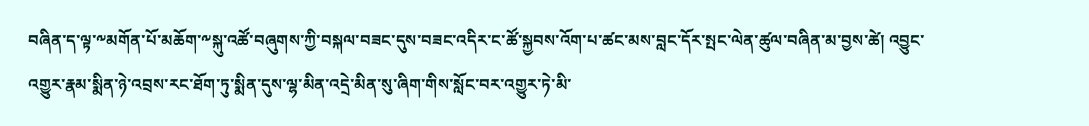བཞིན་ད་ལྟ་༸མགོན་པོ་མཆོག་༸སྐུ་འཚོ་བཞུགས་ཀྱི་བསྐལ་བཟང་དུས་བཟང་འདིར་ང་ཚོ་སྐྱབས་འོག་པ་ཚང་མས་བླང་དོར་སྤང་ལེན་ཚུལ་བཞིན་མ་བྱས་ཚེ། འབྱུང་འགྱུར་རྣམ་སྨིན་ཉེ་འབྲས་རང་ཐོག་ཏུ་སྨིན་དུས་ལྷ་མིན་འདྲེ་མིན་སུ་ཞིག་གིས་སློང་བར་འགྱུར་ཏེ་མི་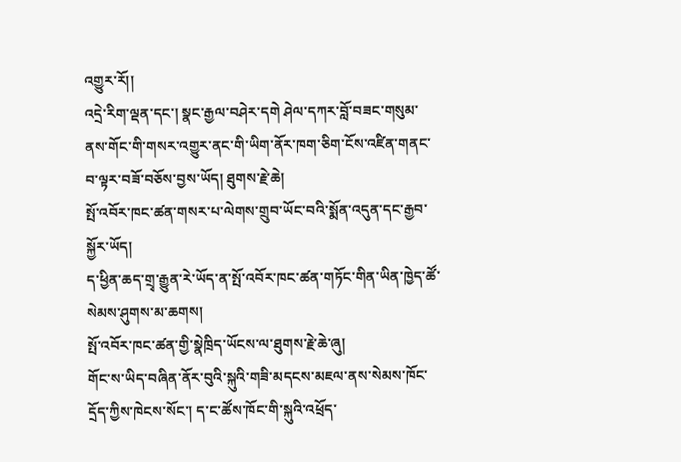འགྱུར་རོ།།
འདྲེ་རིག་ལྡན་དང་། སྣང་རྒྱལ་བཤེར་དགེ ཤེལ་དཀར་བློ་བཟང་གསུམ་ནས་གོང་གི་གསར་འགྱུར་ནང་གི་ཡིག་ནོར་ཁག་ཅིག་ངོས་འཛིན་གནང་བ་ལྟར་བཟོ་བཅོས་བྱས་ཡོད། ཐུགས་རྗེ་ཆེ།
སྤོ་འབོར་ཁང་ཚན་གསར་པ་ལེགས་གྲུབ་ཡོང་བའི་སྨོན་འདུན་དང་རྒྱབ་སྐྱོར་ཡོད།
ད་ཕྱིན་ཆད་གྲྭ་རྒྱུན་རེ་ཡོད་ན་སྤོ་འབོར་ཁང་ཚན་གཏོང་གིན་ཡིན་ཁྱེད་ཚོ་སེམས་ཤུགས་མ་ཆགས།
སྤོ་འབོར་ཁང་ཚན་གྱི་སྣེཁྲིད་ཡོངས་ལ་ཐུགས་རྗེ་ཆེ་ཞུ།
གོང་ས་ཡིད་བཞིན་ནོར་བུའི་སྐུའི་གཟི་མདངས་མཇལ་ནས་སེམས་ཁོང་དྲོད་ཀྱིས་ཁེངས་སོང་། ད་ང་ཚོས་ཁོང་གི་སྐུའི་འཕྲོད་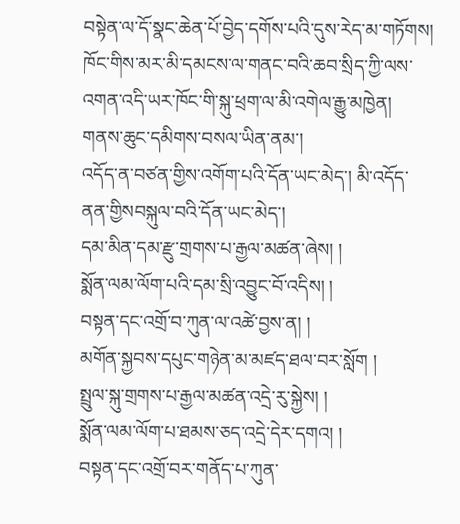བསྟེན་ལ་དོ་སྣང་ཆེན་པོ་བྱེད་དགོས་པའི་དུས་རེད་མ་གཏོགས། ཁོང་གིས་མར་མི་དམངས་ལ་གནང་བའི་ཆབ་སྲིད་ཀྱི་ལས་འགན་འདི་ཡར་ཁོང་གི་སྐུ་ཕྲག་ལ་མི་འགེལ་རྒྱུ་མཁྱེན།
གནས་ཆུང་དམིགས་བསལ་ཡིན་ནམ་།
འདོད་ན་བཙན་གྱིས་འགོག་པའི་དོན་ཡང་མེད་། མི་འདོད་ནན་གྱིསབསྐུལ་བའི་དོན་ཡང་མེད་།
དམ་མིན་དམ་རྫུ་གྲགས་པ་རྒྱལ་མཚན་ཞེས། །
སྨོན་ལམ་ལོག་པའི་དམ་སྲི་འབྱུང་བོ་འདིས། །
བསྟན་དང་འགྲོ་བ་ཀུན་ལ་འཚེ་བྱས་ན། །
མགོན་སྐྱབས་དཔུང་གཉེན་མ་མཛད་ཐལ་བར་སློག །
སྤྲུལ་སྐུ་གྲགས་པ་རྒྱལ་མཚན་འདྲེ་རུ་སྐྱེས། །
སྨོན་ལམ་ལོག་པ་ཐམས་ཅད་འདྲེ་དེར་དགའ། །
བསྟན་དང་འགྲོ་བར་གནོད་པ་ཀུན་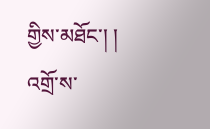གྱིས་མཐོང་། །
འགྲོ་ས་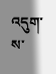འདུག་ས་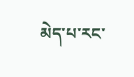མེད་པ་རང་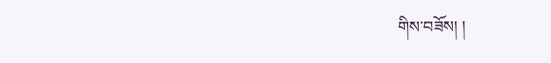གིས་བཟོས། །